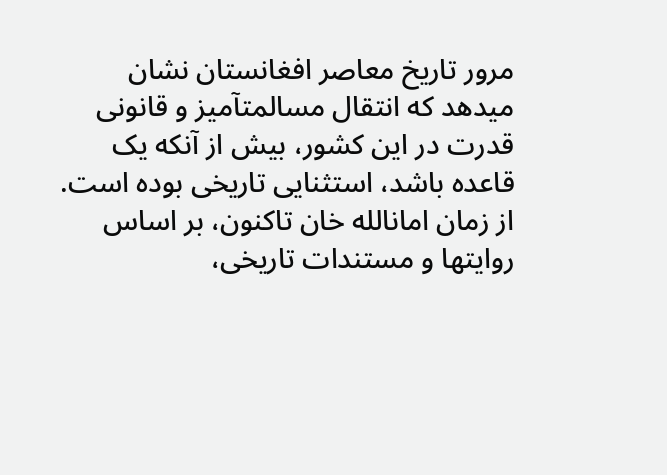مرور تاریخ معاصر افغانستان نشان میدهد که انتقال مسالمتآمیز و قانونی قدرت در این کشور، بیش از آنکه یک قاعده باشد، استثنایی تاریخی بوده است. از زمان امانالله خان تاکنون، بر اساس روایتها و مستندات تاریخی،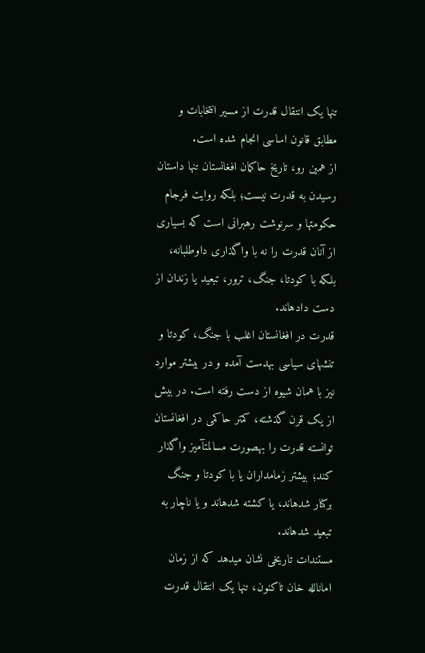تنها یک انتقال قدرت از مسیر انتخابات و مطابق قانون اساسی انجام شده است.
از همین رو، تاریخ حاکمان افغانستان تنها داستان رسیدن به قدرت نیست؛ بلکه روایت فرجام حکومتها و سرنوشت رهبرانی است که بسیاری از آنان قدرت را نه با واگذاری داوطلبانه، بلکه با کودتا، جنگ، ترور، تبعید یا زندان از دست دادهاند.
قدرت در افغانستان اغلب با جنگ، کودتا و تنشهای سیاسی بهدست آمده و در بیشتر موارد نیز با همان شیوه از دست رفته است. در بیش از یک قرن گذشته، کمتر حاکمی در افغانستان توانسته قدرت را بهصورت مسالمتآمیز واگذار کند؛ بیشتر زمامداران یا با کودتا و جنگ برکنار شدهاند، یا کشته شدهاند و یا ناچار به تبعید شدهاند.
مستندات تاریخی نشان میدهد که از زمان امانالله خان تاکنون، تنها یک انتقال قدرت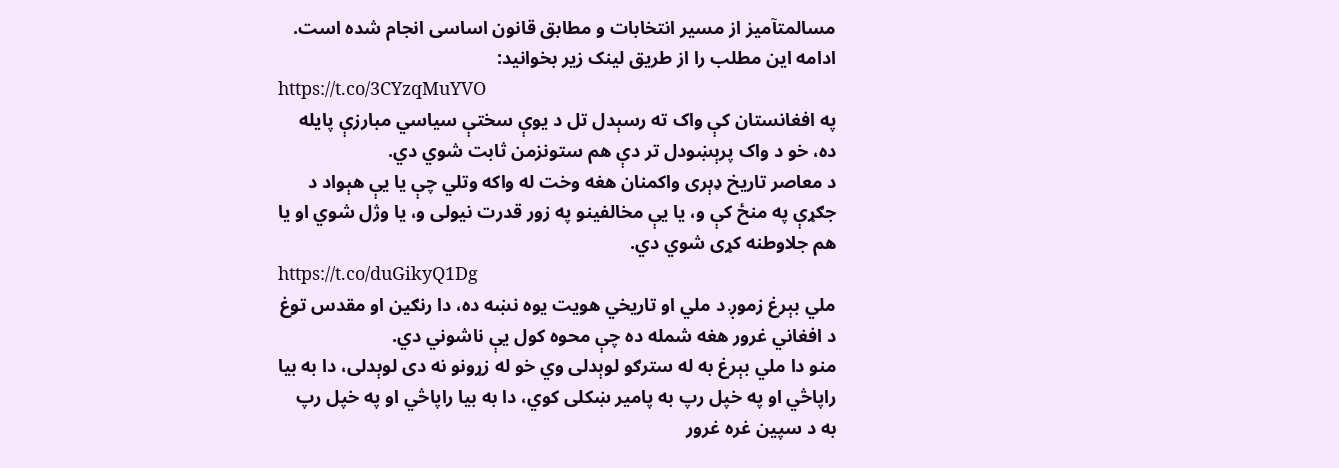مسالمتآمیز از مسیر انتخابات و مطابق قانون اساسی انجام شده است.
ادامه این مطلب را از طریق لینک زیر بخوانید:
https://t.co/3CYzqMuYVO
په افغانستان کې واک ته رسېدل تل د یوې سختې سیاسي مبارزې پایله ده، خو د واک پرېښودل تر دې هم ستونزمن ثابت شوي دي.
د معاصر تاریخ ډېری واکمنان هغه وخت له واکه وتلي چې یا یې هېواد د جګړې په منځ کې و، یا یې مخالفینو په زور قدرت نیولی و، یا وژل شوي او یا هم جلاوطنه کړی شوي دي.
https://t.co/duGikyQ1Dg
ملي بېرغ زموږ د ملي او تاریخي هویت یوه نښه ده، دا رنګین او مقدس توغ د افغاني غرور هغه شمله ده چې محوه کول یې ناشوني دي.
منو دا ملي بېرغ به له سترګو لوېدلی وي خو له زړونو نه دی لوېدلی، دا به بیا راپاڅي او په خپل رپ به پامیر ښکلی کوي، دا به بیا راپاڅي او په خپل رپ به د سپین غره غرور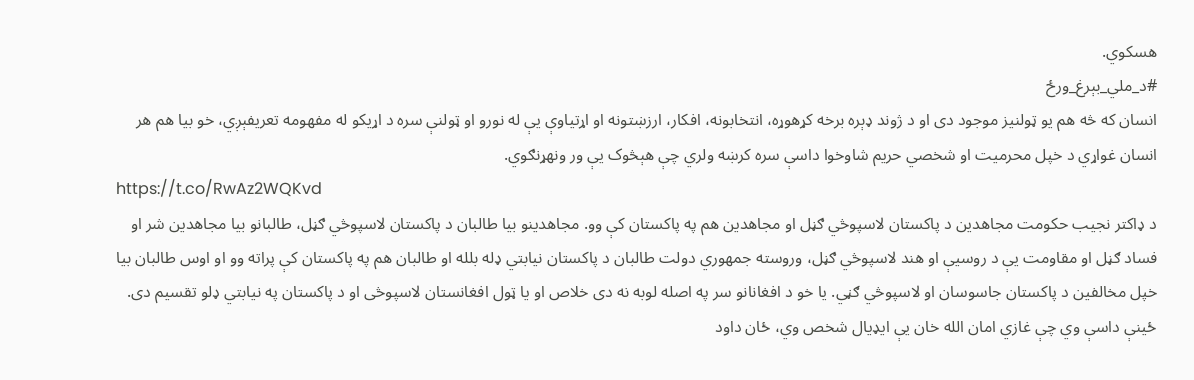هسکوي.
#د_ملي_بېرغ_ورځ
انسان که څه هم یو ټولنیز موجود دی او د ژوند ډېره برخه کړهوړه، انتخابونه، افکار، ارزښتونه او اړتیاوې یې له نورو او ټولنې سره د اړیکو له مفهومه تعریفېږي، خو بیا هم هر انسان غواړي د خپل محرمیت او شخصي حریم شاوخوا داسې سره کرښه ولري چې هېڅوک یې ور ونهړنګوي.
https://t.co/RwAz2WQKvd
د ډاکتر نجیب حکومت مجاهدین د پاکستان لاسپوڅي ګڼل او مجاهدین هم په پاکستان کې وو. مجاهدینو بیا طالبان د پاکستان لاسپوڅي ګڼل، طالبانو بیا مجاهدین شر او فساد ګڼل او مقاومت یې د روسیې او هند لاسپوڅي ګڼل، وروسته جمهوري دولت طالبان د پاکستان نیابتي ډله بلله او طالبان هم په پاکستان کې پراته وو او اوس طالبان بیا خپل مخالفین د پاکستان جاسوسان او لاسپوڅي ګڼي. یا خو د افغانانو سر په اصله لوبه نه دی خلاص او یا ټول افغانستان لاسپوڅی او د پاکستان په نیابتي ډلو تقسیم دی.
ځینې داسې وي چې غازي امان الله خان یې ایډیال شخص وي، ځان داود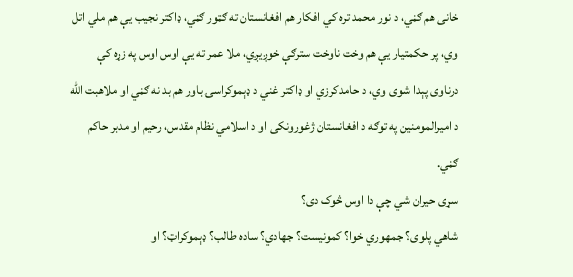خانی هم ګڼي، د نور محمد تره کي افکار هم افغانستان ته ګټور ګڼي، ډاکتر نجیب یې هم ملي اتل وي، پر حکمتیار یې هم وخت ناوخت سترګې خوږیږي، ملا عمر ته یې اوس اوس په زړه کې درناوی پېدا شوی وي، د حامدکرزي او ډاکتر غني د ډېموکراسۍ باور هم بد نه ګڼي او ملاهبت الله د امیرالمومنین په توګه د افغانستان ژغورونکی او د اسلامي نظام مقدس، رحیم او مدبر حاکم ګڼي.
سړی حیران شي چې دا اوس څوک دی؟
شاهي پلوی؟ جمهوري خوا؟ کمونیست؟ جهادي؟ ساده طالب؟ ډېموکراټ؟ او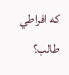که افراطي طالب؟